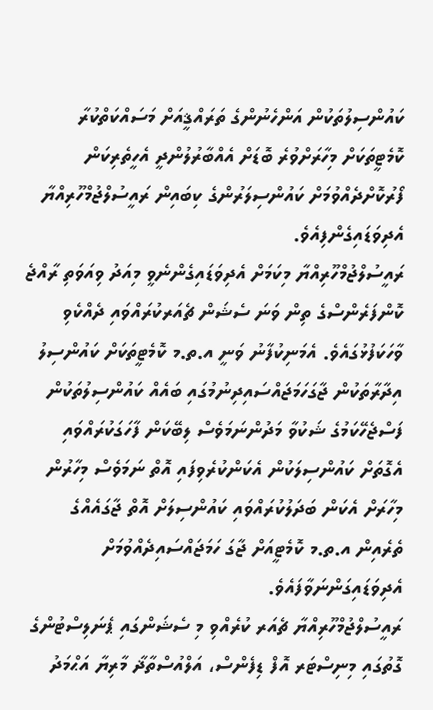ކައުންސިލުތަކުން އަންހެނުންގެ ތަރައްޤީއަށް މަސައްކަތްކުރާ ކޮމެޓީތަކަށް މިހާރަށްވުރެ ބޮޑަށް އެއްބާރުލުންދީ އެހީތެރިކަން ފޯރުކޮށްދެއްވުމަށް ކައުންސިލަރުންގެ ކިބައިން ރައީސުލްޖުމްހޫރިއްޔާ އެދިވަޑައިގެންފިއެވެ.
ރައީސުލްޖުމްހޫރިއްޔާ މިކަމަށް އެދިވަޑައިގެންނެވީ މިއަދު ވިއަވަތި ރާއްޖެ ކޮންފަރެންސްގެ ތިން ވަނަ ސެޝަން ޗެއަރކުރައްވައި ދެއްކެވި ވާހަކަފުޅުގައެވެ. އެމަނިކުފާނު ވަނީ އ.ތ.މ ކޮމެޓީތަކަށް ކައުންސިލު އިދާރާތަކުން ޖާގަހަމަޖައްސައިދިނުމުގައި ބައެއް ކައުންސިލުތަކުން ފަސްޖެހޭކަމުގެ ޝަކުވާ މަދުންނަމަވެސް ލިބޭކަން ފާހަގަކުރައްވައި އެގޮތަށް ކައުންސިލަކުން އެކަންކުރެވިފައި އޮތް ނަމަވެސް މިހާރުން މިހާރަށް އެކަން ބަދަލުކުރައްވައި ކައުންސިލަށް އޮތް ޖާގައެއްގެ ތެރެއިން އ.ތ.މ ކޮމެޓީއަށް ޖާގަ ހަމަޖައްސައިދެއްވުމަށް އެދިވަޑައިގަންނަވާފައެވެ.
ރައީސުލްޖުމްހޫރިއްޔާ ޗެއަރ ކުރެއްވި މި ސެޝަންގައި ޕެނަލިސްޓުންގެ ގޮތުގައި މިނިސްޓަރ އޮފް ޑިފެންސް، އަލްއުސްތާޛާ މާރިޔާ އަޙްމަދު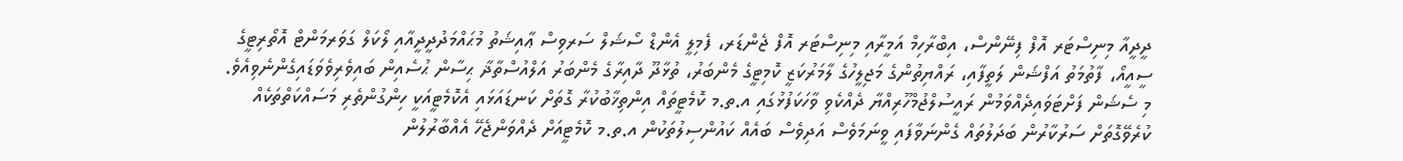ދީދީއާ މިނިސްޓަރ އޮފް ފިނޭންސް، އިބްރާހިމް އަމީރާއި މިނިސްޓަރ އޮފް ޖެންޑަރ، ފެމިލީ އެންޑް ސޯޝަލް ސަރވިސް ޢާއިޝަތު މުޙައްމަދުދީދީއާއި ލޯކަލް ގަވަރމަންޓް އޮތޯރިޓީގެ ސީއީއޯ، ފާތުމަތު އަފްޝަން ލަތީފާއި، ރައްޔިތުންގެ މަޖިލީހުގެ ލާމަރުކަޒީ ކޮމިޓީގެ މެންބަރު، ތުޅާދޫ ދާއިރާގެ މެންބަރު އަލްއުސްތާޛާ ޙިސާން ޙުސެއިން ބައިވެރިވެވަޑައިގެންނެވިއެވެ.
މި ސެޝަން ފަށްޓަވައިދެއްވަމުން ރައީސުލްޖުމްހޫރިއްޔާ ދެއްކެވި ވާހަކަފުޅުގައި އ.ތ.މ ކޮމެޓީތައް އިންތިޚާބުކުރާ ގޮތަށް ކަނޑައަޅައި އެކޮމެޓީއަކީ ހިންގުންތެރި މަސައްކަތްތަކެއް ކުރެވޭގޮތަށް ސަރުކާރުން ބަދަލުތައް ގެންނަވާފައި ވީނަމަވެސް އަދިވެސް ބައެއް ކައުންސިލުތަކުން އ.ތ.މ ކޮމެޓީއަށް ދެއްވަންޖެހޭ އެއްބާރުލުން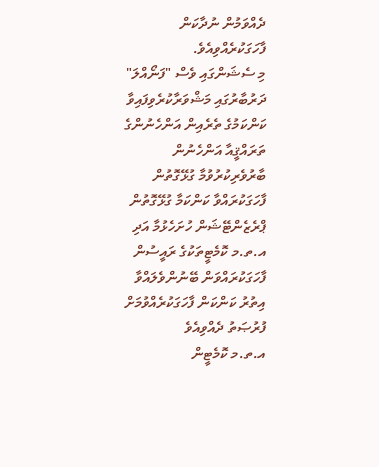ދެއްވަމުން ނުދާކަން ފާހަގަކުރެއްވިއެވެ.
މި ސެޝަންގައި ވެސް "ފަނޯއްލަ" ދަރުބާރުގައި މަޝްވަރާކުރެވިފައިވާ ކަންކަމުގެ ތެރެއިން އަންހެނުންގެ ތަރައްޤީއާ އަންހެނުން ބާރުވެރިކުރުވުމާ ގުޅޭގޮތުން ފާހަގަކުރައްވާ ކަންކަމާ ގުޅޭގޮތުން ޕްރެޒެންޓޭޝަން ހުށަހެޅުމާ އަދި އ.ތ.މ ކޮމެޓީތަކުގެ ރައީސުން ފާހަގަކުރައްވަން ބޭނުންވެލައްވާ އިތުރު ކަންކަން ފާހަގަކުރެއްވުމަށް ފުރުޞަތު ދެއްވިއެވެ
އ.ތ.މ ކޮމެޓީން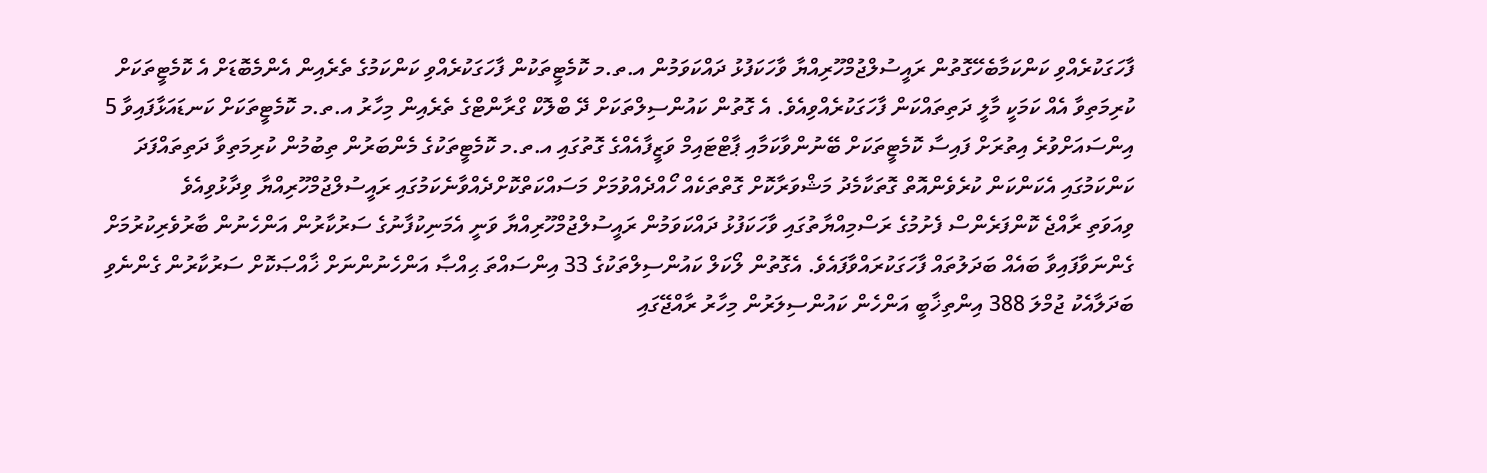ފާހަގަކުރެއްވި ކަންކަމާބެހޭގޮތުން ރައީސުލްޖުމްހޫރިއްޔާ ވާހަކަފުޅު ދައްކަވަމުން އ.ތ.މ ކޮމެޓީތަކުން ފާހަގަކުރެއްވި ކަންކަމުގެ ތެރެއިން އެންމެބޮޑަށް އެ ކޮމެޓީތަކަށް ކުރިމަތިވާ އެއް ކަމަކީ މާލީ ދަތިތައްކަން ފާހަގަކުރެއްވިއެވެ. އެ ގޮތުން ކައުންސިލްތަކަށް ދޭ ބްލޮކް ގްރާންޓްގެ ތެރެއިން މިހާރު އ.ތ.މ ކޮމެޓީތަކަށް ކަނޑައަޅާފައިވާ 5 އިންސައަށްވުރެ އިތުރަށް ފައިސާ ކޮމެޓީތަކަށް ބޭނުންވާކަމާއި ޕާޓްޓައިމް ވަޒީފާއެއްގެ ގޮތުގައި އ.ތ.މ ކޮމެޓީތަކުގެ މެންބަރުން ތިބުމުން ކުރިމަތިވާ ދަތިތައްފަދަ ކަންކަމުގައި އެކަންކަން ކުރެވެންއޮތް ގޮތަކާމެދު މަޝްވަރާކޮށް ގޮތްތަކެއް ހޯއްދެއްވުމަށް މަސައްކަތްކޮށްދެއްވާނެކަމުގައި ރައީސުލްޖުމްހޫރިއްޔާ ވިދާޅުވިއެވެ
ވިއަވަތި ރާއްޖެ ކޮންފަރެންސް ފެށުމުގެ ރަސްމިއްޔާތުގައި ވާހަކަފުޅު ދައްކަވަމުން ރައީސުލްޖުމްހޫރިއްޔާ ވަނީ އެމަނިކުފާނުގެ ސަރުކާރުން އަންހެނުން ބާރުވެރިކުރުމަށް ގެންނަވާފައިވާ ބައެއް ބަދަލުތައް ފާހަގަކުރައްވާފައެވެ. އެގޮތުން ލޯކަލް ކައުންސިލްތަކުގެ 33 އިންސައްތަ ޙިއްޞާ އަންހެނުންނަށް ޚާއްޞަކޮށް ސަރުކާރުން ގެންނެވި ބަދަލާއެކު ޖުމްލަ 388 އިންތިޚާބީ އަންހެން ކައުންސިލަރުން މިހާރު ރާއްޖޭގައި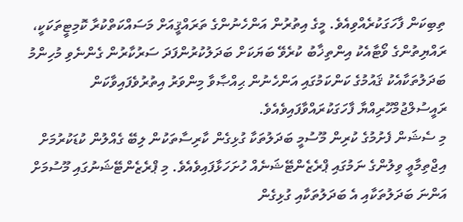ތިބިކަން ފާހަގަކުރެއްވިއެވެ. މީގެ އިތުރުން އަންހެނުންގެ ތަރައްޤީއަށް މަސައްކަތްކުރާ ކޮމިޓީތަކަކީ، ރައްޔިތުންގެ ވޯޓާއެކު އިންތިޚާބު ކުރެވޭ ބަޔަކަށް ބަދަލުކުރުންފަދަ ސަރުކާރުން ގެންނެވި މުހިންމު ބަދަލުތަކާއެކު ޤައުމުގެ ކަންކަމުގައި އަންހެނުން ޙިއްޞާވާ މިންވަރު އިތުރުވެފައިވާކަން ރައީސުލްޖުމްހޫރިއްޔާ ފާހަގަކުރައްވާފައިވެއެވެ.
މި ސެޝަން ފެށުމުގެ ކުރިން މޫސުމީ ބަދަލުތަކާ ގުޅިގެން ކާރިސާތަކުން ލިބޭ ގެއްލުން ކުޑަކުރުމަށް އިޖްތިމާޢީ ވިލުންގެ ނަމުގައި ޕްރެޒެންޓޭޝަނެއް ހުށަހަޅާފައިވެއެވެ. މި ޕްރެޒެންޓޭޝަނުގައި މޫސުމަށް އަންނަ ބަދަލުތަކާއި އެ ބަދަލުތަކާއި ގުޅިގެން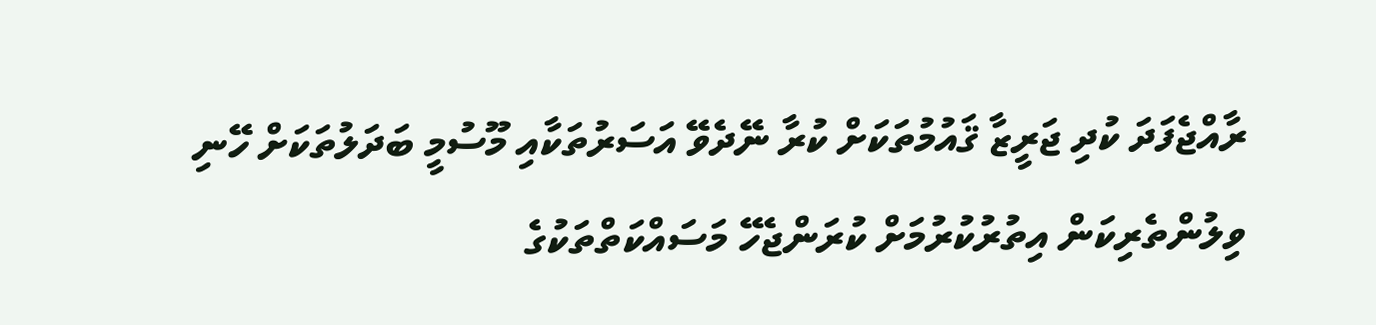ރާއްޖެފަދަ ކުދި ޖަރީޒާ ޤައުމުތަކަށް ކުރާ ނޭދެވޭ އަސަރުތަކާއި މޫސުމީ ބަދަލުތަކަށް ހޭނި ވިލުންތެރިކަން އިތުރުކުރުމަށް ކުރަންޖެހޭ މަސައްކަތްތަކުގެ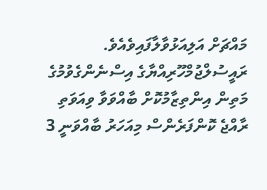މައްޗަށް އަލިއަޅުވާލާފައިވެއެވެ.
ރައީސުލްޖުމްހޫރިއްޔާގެ އިސްނެންގެވުމުގެ މަތިން އިންތިޒާމުކޮށް ބާއްވަވާ ވިއަވަތި ރާއްޖެ ކޮންފަރެންސް މިއަހަރު ބާއްވަނީ 3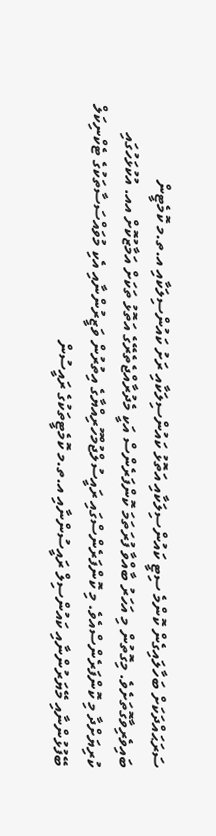ސަރަޙައްދަކަށް ބަހާލައިގެން ކޮންމެ ސިޓީ ކައުންސިލަކާއި އަތޮޅު ކައުންސިލަކާއި ރަށު ކައުންސިލަކާއި އ.ތ.މ ކޮމެޓީން ބައިވެރިވާގޮތަށެވެ. މިގޮތުން މި އަހަރު ބާއްވާ ފުރަތަމަ ކޮންފަރެންސް އަކީ މެދުރާއްޖެތެރޭގެ އަތޮޅު ތަކަށް އަމާޒުކޮށް އއ. އުކުޅަހުގައި ކުރިޔަށްދާ މި ކޮންފަރެންސްއެވެ. މި ކޮންފަރެންސްގައި ރައީސުލްޖުމްހޫރިއްޔާގެ އިތުރުން ވަޒީރުންނާއި އެކި މުވައްސަސާތަކުގެ ޓެކްނިކަލް ބޭފުޅުންނާއި މޭޔަރުންނާއި ކައުންސިލް ރައީސުންނާއި އ.ތ.މ ކޮމެޓީތަކުގެ ރައީސުން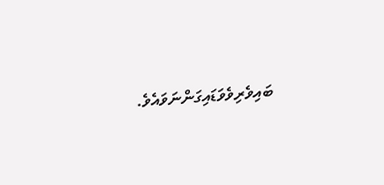ބައިވެރިވެވަޑައިގަންނަވައެވެ.